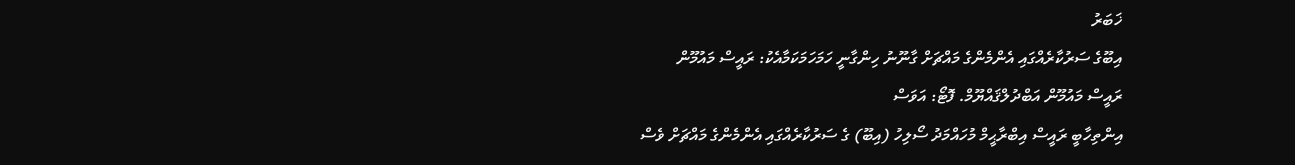ޚަބަރު
އިބޫގެ ސަރުކާރެއްގައި އެންމެންގެ މައްޗަށް ގާނޫނު ހިންގާނީ ހަމަހަމަކަމާއެކު: ރައީސް މައުމޫން
ރައީސް މައުމޫން އަބްދުލްޤައްޔޫމް. ފޮޓޯ: އަވަސް
އިންތިހާބީ ރައީސް އިބްރާޙީމް މުހައްމަދު ސޯލިހު (އިބޫ) ގެ ސަރުކާރެއްގައި އެންމެންގެ މައްޗަށް ވެސް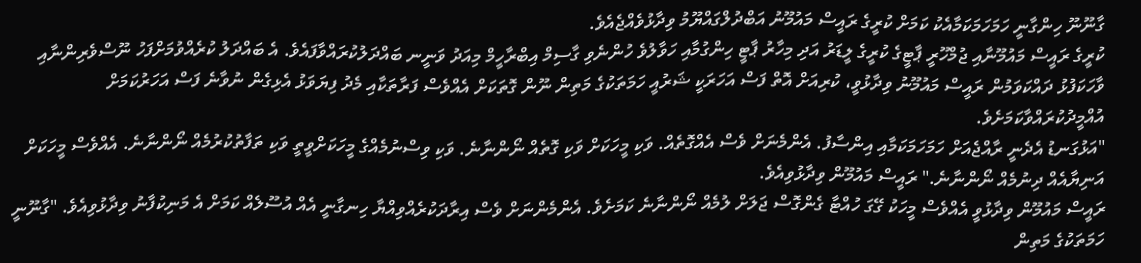ގާނޫނޫ ހިންގާނީ ހަމަހަމަކަމާއެކު ކަމަށް ކުރީގެ ރައީސް މައުމޫނު އަބްދުލްގައްޔޫމު ވިދާޅުވެއްޖެއެވެ.
ކުރީގެ ރައީސް މައުމޫނާއި ޖުމްހޫރީ ޕާޓީގެ ކުރީގެ ލީޑަރު އަދި މިހާރު ޕާޓީ ހިންގުމާއި ހަވާލުވެ ހުންނެވި ގާސިމް އިބްރާހީމް މިއަދު ވަނީނ ބައްދަލުކުރައްވާފައެވެ. އެ ބައްދަލު ކުރެއްވުމަށްފަހު ނޫސްވެރިންނާއި ވާހަކަފުޅު ދައްކަވަމުން ރައީސް މައުމޫނު ވިދާޅުވީ، ކުރިއަށް އޮތް ފަސް އަހަރަކީ ޝަރުއީ ހަމަތަކުގެ މަތިން ނޫން ގޮތަކަށް އެއްވެސް ފަރާތަކާއި މެދު ފިޔަވަޅު އެޅިގެން ނުވާނެ ފަސް އަހަރުކަމަށް އުއްމީދުކުރައްވާކަމަށެވެ.
"އަޅުގަނޑު އެދެނީ ރާއްޖެއަށް ހަމަހަމަކަމާއި އިންސާފު. އެންމެނަށް ވެސް އެއްގޮތެއް. ވަކި މީހަކަށް ވަކި ގޮތެއް ނޯންނާނެ. ވަކި ވިސްނުމެއްގެ މީހަކަށްވީތީ ވަކި ތަފާތުކުރުމެއް ނޯންނާނެ. އެއްވެސް މީހަކަށް އަނިޔާއެއް ދިނުމެއް ނޯންނާނެ." ރައީސް މައުމޫން ވިދާޅުވިއެވެ.
ރައީސް މައުމޫން ވިދާޅުވީ އެއްވެސް މީހަކު ގޭގަ ހުއްޓާ ގެންގޮސް ޖަލަށް ލުމެއް ނޯންނާނެ ކަމަށެވެ. އެންމެންނަށް ވެސް އިރާދަކުރެއްވިއްޔާ ހިނގާނީ އެއް އުސޫލެއް ކަމަށް އެ މަނިކުފާނު ވިދާޅުވިއެވެ. "ގާނޫނީ ހަމަތަކުގެ މަތިން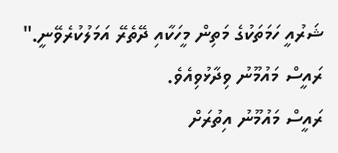ޝަރުއީ ހަމަތަކުގެ މަތިން މީހަކާއި ދޭތެރޭ އަމަލުކުރެވޭނީ." ރައީސް މައުމޫނު ވިދާޅުވިއެވެ.
ރައީސް މައުމޫނު އިތުރަށް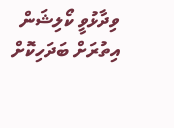ވިދާޅުވީ ކޯލިޝަން އިތުރަށް ބަދަހިކޮށް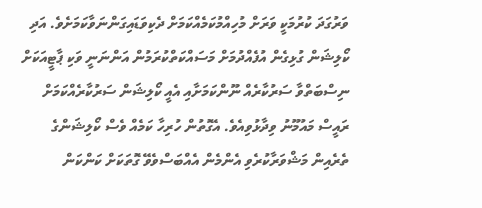ވަރުގަދަ ކުރުމަކީ ވަރަށް މުހިއްމުކަމެއްކަމަށް ދެކިވަޑައިގަންނަވާކަމަށެވެ. އަދި ކޯލިޝަން ގުޅިގެން އުފެއްދުމަށް މަސައްކަތްކުރަމުން އަންނަނީ ވަކި ޕާޓީއަކަށް ނިސްބަތްވާ ސަރުކާރެއް ނޫންކަމަށާއި އެއީ ކޯލިޝަން ސަރުކާރެއްކަމަށް ރައީސް މައުމޫނު ވިދާޅުވިއެވެ. އެގޮތުން ހުރިހާ ކަމެއް ވެސް ކޯލިޝަންގެ ތެރެއިން މަޝްވަރާކުރެވި އެންމެން އެއްބަސްވެވޭ ގޮތަކަށް ކަންކަން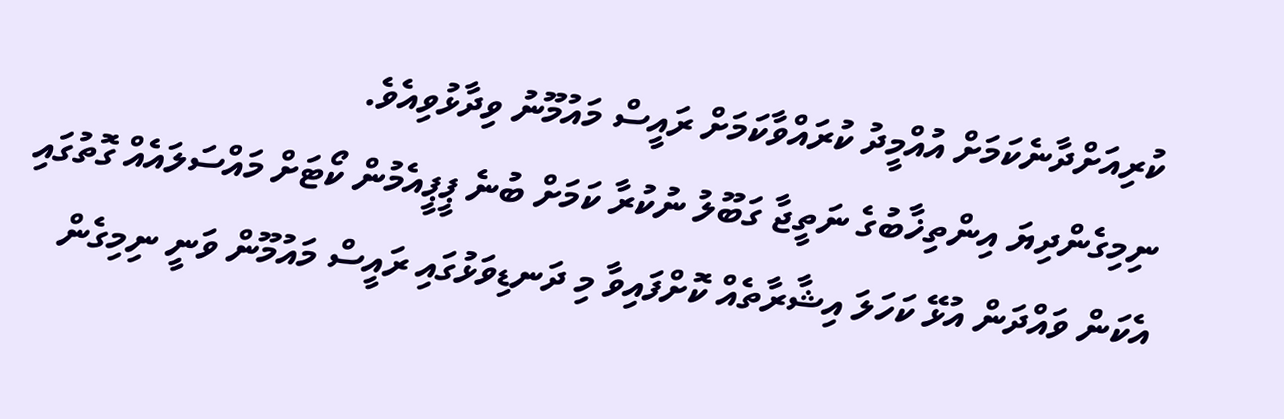ކުރިއަށްދާނެކަމަށް އުއްމީދު ކުރައްވާކަމަށް ރައީސް މައުމޫނު ވިދާޅުވިއެވެ.
ނިމިގެންދިޔަ އިންތިޚާބުގެ ނަތީޖާ ގަބޫލު ނުކުރާ ކަމަށް ބުނެ ޕީޕީއެމުން ކޯޓަށް މައްސަލައެއް ގޮތުގައި އެކަން ވައްދަން އުޅޭ ކަހަލަ އިޝާރާތެއް ކޮށްފައިވާ މި ދަނޑިވަޅުގައި ރައީސް މައުމޫން ވަނީ ނިމިގެން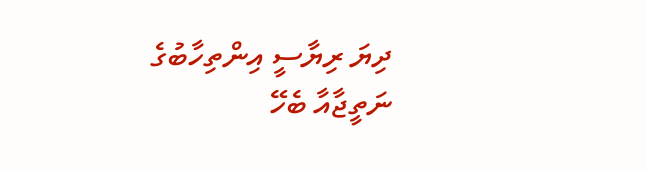ދިޔަ ރިޔާސީ އިންތިހާބުގެ ނަތީޖާއާ ބެހޭ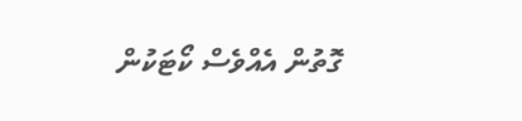ގޮތުން އެއްވެސް ކޯޓަކުން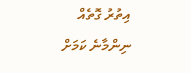އިތުރު ގޮތެއް ނިންމާނެ ކަމަށް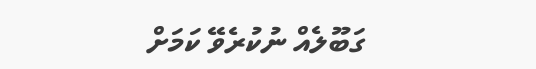ގަބޫލެއް ނުކުރެވޭ ކަމަށް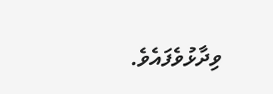ވިދާޅުވެފައެވެ.